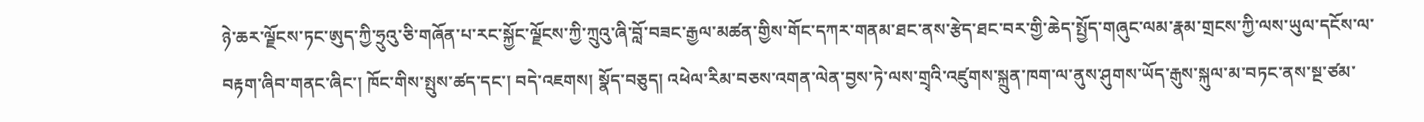ཉེ་ཆར་ལྗོངས་ཏང་ཨུད་ཀྱི་ཧྲུའུ་ཅི་གཞོན་པ་རང་སྐྱོང་ལྗོངས་ཀྱི་ཀྲུའུ་ཞི་བློ་བཟང་རྒྱལ་མཚན་གྱིས་གོང་དཀར་གནམ་ཐང་ནས་རྩེད་ཐང་བར་གྱི་ཆེད་སྤྱོད་གཞུང་ལམ་རྣམ་གྲངས་ཀྱི་ལས་ཡུལ་དངོས་ལ་བརྟག་ཞིབ་གནང་ཞིང་། ཁོང་གིས་སྤུས་ཚད་དང་། བདེ་འཇགས། སྣོད་བཅུད། འཕེལ་རིམ་བཅས་འགན་ལེན་བྱས་ཏེ་ལས་གྲྭའི་འཛུགས་སྐྲུན་ཁག་ལ་ནུས་ཤུགས་ཡོད་རྒུས་སྐུལ་མ་བཏང་ནས་སྔ་ཙམ་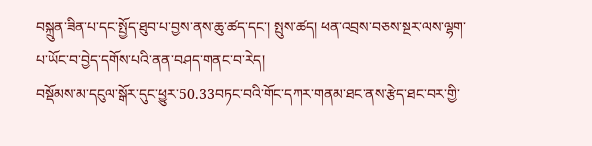བསྐྲུན་ཟིན་པ་དང་སྤྱོད་ཐུབ་པ་བྱས་ནས་ཆུ་ཚད་དང་། སྤུས་ཚད། ཕན་འབྲས་བཅས་སྔར་ལས་ལྷག་པ་ཡོང་བ་བྱེད་དགོས་པའི་ནན་བཤད་གནང་བ་རེད།
བསྡོམས་མ་དངུལ་སྒོར་དུང་ཕྱུར་50.33བཏང་བའི་གོང་དཀར་གནམ་ཐང་ནས་རྩེད་ཐང་བར་གྱི་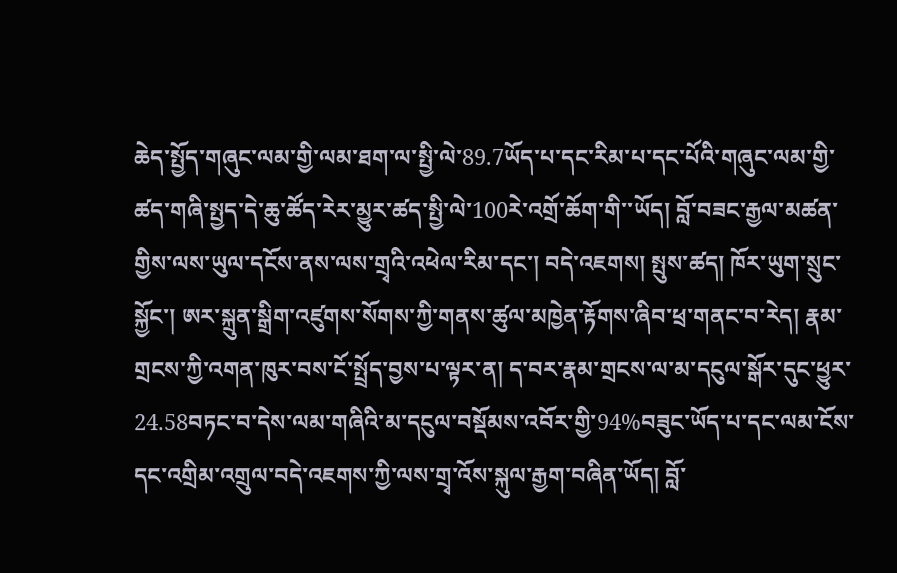ཆེད་སྤྱོད་གཞུང་ལམ་གྱི་ལམ་ཐག་ལ་སྤྱི་ལེ་89.7ཡོད་པ་དང་རིམ་པ་དང་པོའི་གཞུང་ལམ་གྱི་ཚད་གཞི་སྤྱད་དེ་ཆུ་ཚོད་རེར་མྱུར་ཚད་སྤྱི་ལེ་100རེ་འགྲོ་ཆོག་གི་་ཡོད། བློ་བཟང་རྒྱལ་མཚན་གྱིས་ལས་ཡུལ་དངོས་ནས་ལས་གྲྭའི་འཕེལ་རིམ་དང་། བདེ་འཇགས། སྤུས་ཚད། ཁོར་ཡུག་སྲུང་སྐྱོང་། ཨར་སྐྲུན་སྒྲིག་འཛུགས་སོགས་ཀྱི་གནས་ཚུལ་མཁྱེན་རྟོགས་ཞིབ་ཕྲ་གནང་བ་རེད། རྣམ་གྲངས་ཀྱི་འགན་ཁུར་བས་ངོ་སྤྲོད་བྱས་པ་ལྟར་ན། ད་བར་རྣམ་གྲངས་ལ་མ་དངུལ་སྒོར་དུང་ཕྱུར་24.58བཏང་བ་དེས་ལམ་གཞིའི་མ་དངུལ་བསྡོམས་འབོར་གྱི་94%བཟུང་ཡོད་པ་དང་ལམ་ངོས་དང་འགྲིམ་འགྲུལ་བདེ་འཇགས་ཀྱི་ལས་གྲྭ་འོས་སྐུལ་རྒྱག་བཞིན་ཡོད། བློ་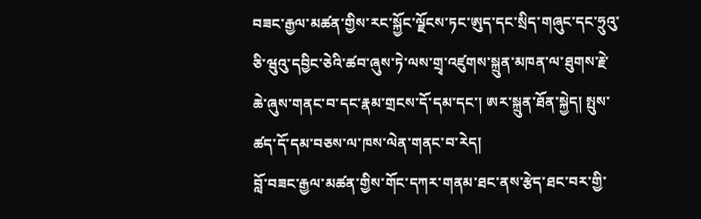བཟང་རྒྱལ་མཚན་གྱིས་རང་སྐྱོང་ལྗོངས་ཏང་ཨུད་དང་སྲིད་གཞུང་དང་ཧྲུའུ་ཅི་ཝུའུ་དབྱིང་ཅེའི་ཚབ་ཞུས་ཏེ་ལས་གྲྭ་འཛུགས་སྐྲུན་མཁན་ལ་ཐུགས་རྗེ་ཆེ་ཞུས་གནང་བ་དང་རྣམ་གྲངས་དོ་དམ་དང་། ཨར་སྐྲུན་ཐོན་སྐྱེད། སྤུས་ཚད་དོ་དམ་བཅས་ལ་ཁས་ལེན་གནང་བ་རེད།
བློ་བཟང་རྒྱལ་མཚན་གྱིས་གོང་དཀར་གནམ་ཐང་ནས་རྩེད་ཐང་བར་གྱི་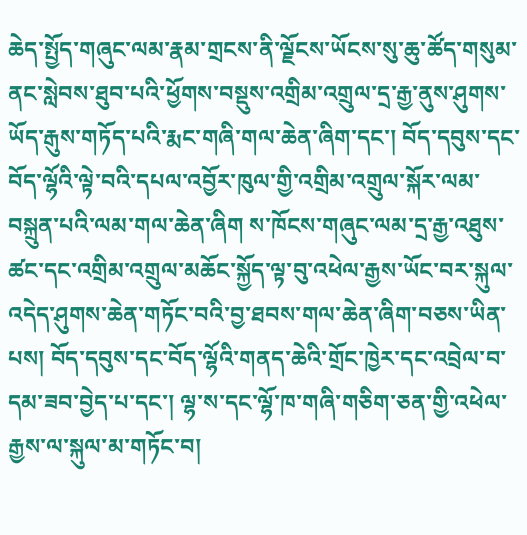ཆེད་སྤྱོད་གཞུང་ལམ་རྣམ་གྲངས་ནི་ལྗོངས་ཡོངས་སུ་ཆུ་ཚོད་གསུམ་ནང་སླེབས་ཐུབ་པའི་ཕྱོགས་བསྡུས་འགྲིམ་འགྲུལ་དྲ་རྒྱ་ནུས་ཤུགས་ཡོད་རྒུས་གཏོད་པའི་རྨང་གཞི་གལ་ཆེན་ཞིག་དང་། བོད་དབུས་དང་བོད་ལྷོའི་ལྟེ་བའི་དཔལ་འབྱོར་ཁུལ་གྱི་འགྲིམ་འགྲུལ་སྐོར་ལམ་བསྐྲུན་པའི་ལམ་གལ་ཆེན་ཞིག ས་ཁོངས་གཞུང་ལམ་དྲ་རྒྱ་འཐུས་ཚང་དང་འགྲིམ་འགྲུལ་མཆོང་སྐྱོད་ལྟ་བུ་འཕེལ་རྒྱས་ཡོང་བར་སྐུལ་འདེད་ཤུགས་ཆེན་གཏོང་བའི་བྱ་ཐབས་གལ་ཆེན་ཞིག་བཅས་ཡིན་པས། བོད་དབུས་དང་བོད་ལྷོའི་གནད་ཆེའི་གྲོང་ཁྱེར་དང་འབྲེལ་བ་དམ་ཟབ་བྱེད་པ་དང་། ལྷ་ས་དང་ལྷོ་ཁ་གཞི་གཅིག་ཅན་གྱི་འཕེལ་རྒྱས་ལ་སྐུལ་མ་གཏོང་བ།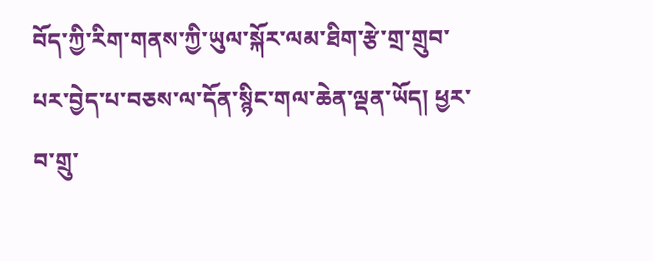བོད་ཀྱི་རིག་གནས་ཀྱི་ཡུལ་སྐོར་ལམ་ཐིག་རྩེ་གྲ་གྲུབ་པར་བྱེད་པ་བཅས་ལ་དོན་སྙིང་གལ་ཆེན་ལྡན་ཡོད། ཕྱར་བ་གྲུ་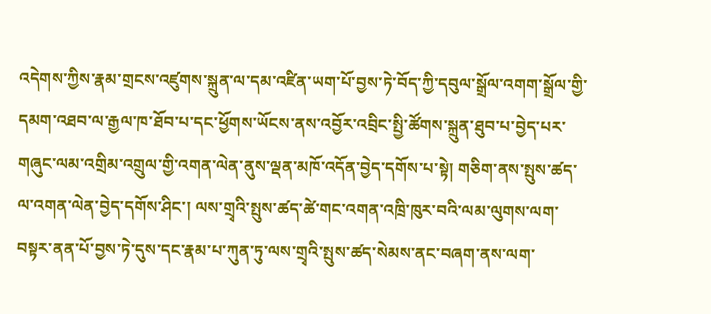འདེགས་ཀྱིས་རྣམ་གྲངས་འཛུགས་སྐྲུན་ལ་དམ་འཛིན་ཡག་པོ་བྱས་ཏེ་བོད་ཀྱི་དབུལ་སྒྲོལ་འགག་སྒྲོལ་གྱི་དམག་འཐབ་ལ་རྒྱལ་ཁ་ཐོབ་པ་དང་ཕྱོགས་ཡོངས་ནས་འབྱོར་འབྲིང་སྤྱི་ཚོགས་སྐྲུན་ཐུབ་པ་བྱེད་པར་གཞུང་ལམ་འགྲིམ་འགྲུལ་གྱི་འགན་ལེན་ནུས་ལྡན་མཁོ་འདོན་བྱེད་དགོས་པ་སྟེ། གཅིག་ནས་སྤུས་ཚད་ལ་འགན་ལེན་བྱེད་དགོས་ཤིང་། ལས་གྲྭའི་སྤུས་ཚད་ཚེ་གང་འགན་འཁྲི་ཁུར་བའི་ལམ་ལུགས་ལག་བསྟར་ནན་པོ་བྱས་ཏེ་དུས་དང་རྣམ་པ་ཀུན་ཏུ་ལས་གྲྭའི་སྤུས་ཚད་སེམས་ནང་བཞག་ནས་ལག་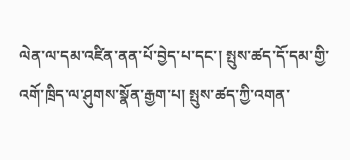ལེན་ལ་དམ་འཛིན་ནན་པོ་བྱེད་པ་དང་། སྤུས་ཚད་དོ་དམ་གྱི་འགོ་ཁྲིད་ལ་ཤུགས་སྣོན་རྒྱག་པ། སྤུས་ཚད་ཀྱི་འགན་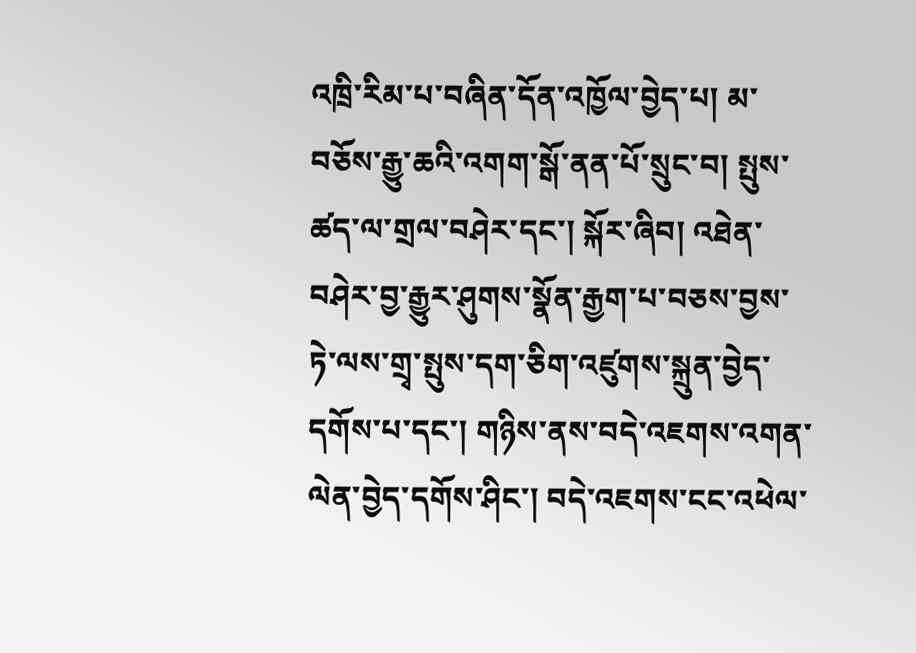འཁྲི་རིམ་པ་བཞིན་དོན་འཁྱོལ་བྱེད་པ། མ་བཅོས་རྒྱུ་ཆའི་འགག་སྒོ་ནན་པོ་སྲུང་བ། སྤུས་ཚད་ལ་གྲལ་བཤེར་དང་། སྐོར་ཞིབ། འཐེན་བཤེར་བྱ་རྒྱུར་ཤུགས་སྣོན་རྒྱག་པ་བཅས་བྱས་ཏེ་ལས་གྲྭ་སྤུས་དག་ཅིག་འཛུགས་སྐྲུན་བྱེད་དགོས་པ་དང་། གཉིས་ནས་བདེ་འཇགས་འགན་ལེན་བྱེད་དགོས་ཤིང་། བདེ་འཇགས་ངང་འཕེལ་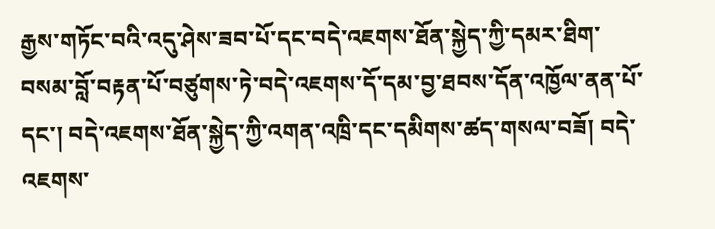རྒྱས་གཏོང་བའི་འདུ་ཤེས་ཟབ་པོ་དང་བདེ་འཇགས་ཐོན་སྐྱེད་ཀྱི་དམར་ཐིག་བསམ་བློ་བརྟན་པོ་བཙུགས་ཏེ་བདེ་འཇགས་དོ་དམ་བྱ་ཐབས་དོན་འཁྱོལ་ནན་པོ་དང་། བདེ་འཇགས་ཐོན་སྐྱེད་ཀྱི་འགན་འཁྲི་དང་དམིགས་ཚད་གསལ་བཟོ། བདེ་འཇགས་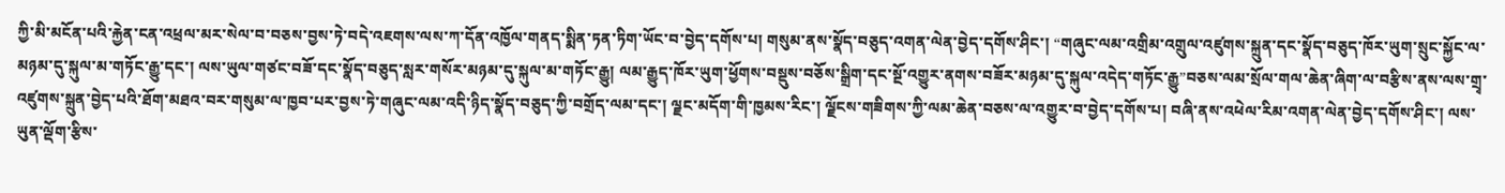ཀྱི་མི་མངོན་པའི་རྐྱེན་ངན་འཕྲལ་མར་སེལ་བ་བཅས་བྱས་ཏེ་བདེ་འཇགས་ལས་ཀ་དོན་འཁྱོལ་གནད་སྨིན་ཏན་ཏིག་ཡོང་བ་བྱེད་དགོས་པ། གསུམ་ནས་སྣོད་བཅུད་འགན་ལེན་བྱེད་དགོས་ཤིང་། “གཞུང་ལམ་འགྲིམ་འགྲུལ་འཛུགས་སྐྲུན་དང་སྣོད་བཅུད་ཁོར་ཡུག་སྲུང་སྐྱོང་ལ་མཉམ་དུ་སྐུལ་མ་གཏོང་རྒྱུ་དང་། ལས་ཡུལ་གཙང་བཟོ་དང་སྣོད་བཅུད་སླར་གསོར་མཉམ་དུ་སྐུལ་མ་གཏོང་རྒྱུ། ལམ་རྒྱུད་ཁོར་ཡུག་ཕྱོགས་བསྡུས་བཅོས་སྒྲིག་དང་སྔོ་འགྱུར་ནགས་བཟོར་མཉམ་དུ་སྐུལ་འདེད་གཏོང་རྒྱུ”བཅས་ལམ་སྲོལ་གལ་ཆེན་ཞིག་ལ་བརྩིས་ནས་ལས་གྲྭ་འཛུགས་སྐྲུན་བྱེད་པའི་ཐོག་མཐའ་བར་གསུམ་ལ་ཁྱབ་པར་བྱས་ཏེ་གཞུང་ལམ་འདི་ཉིད་སྣོད་བཅུད་ཀྱི་བགྲོད་ལམ་དང་། ལྗང་མདོག་གི་ཁྱམས་རིང་། ལྗོངས་གཟིགས་ཀྱི་ལམ་ཆེན་བཅས་ལ་འགྱུར་བ་བྱེད་དགོས་པ། བཞི་ནས་འཕེལ་རིམ་འགན་ལེན་བྱེད་དགོས་ཤིང་། ལས་ཡུན་ལྡོག་རྩིས་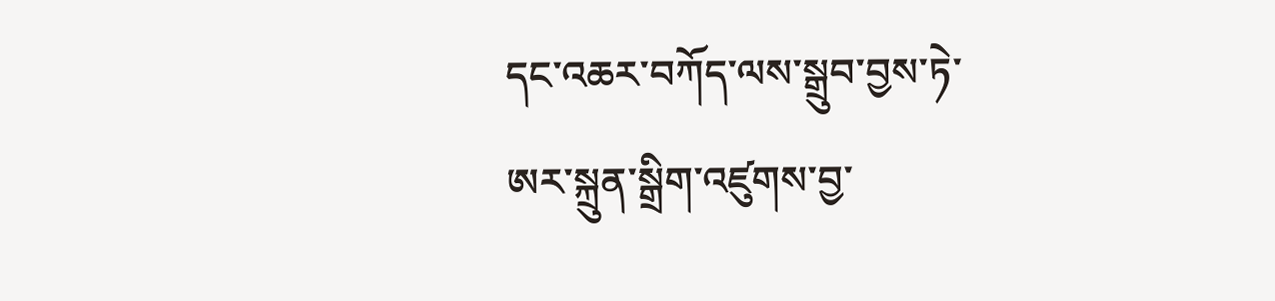དང་འཆར་བཀོད་ལས་སྒྲུབ་བྱས་ཏེ་ཨར་སྐྲུན་སྒྲིག་འཛུགས་བྱ་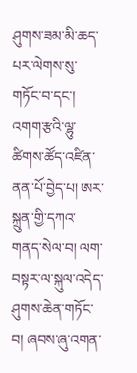ཤུགས་ཟམ་མི་ཆད་པར་ལེགས་སུ་གཏོང་བ་དང་། འགག་རྩའི་ལྷུ་ཚིགས་ཚོད་འཛིན་ནན་པོ་བྱེད་པ། ཨར་སྐྲུན་གྱི་དཀའ་གནད་སེལ་བ། ལག་བསྟར་ལ་སྐུལ་འདེད་ཤུགས་ཆེན་གཏོང་བ། ཞབས་ཞུ་འགན་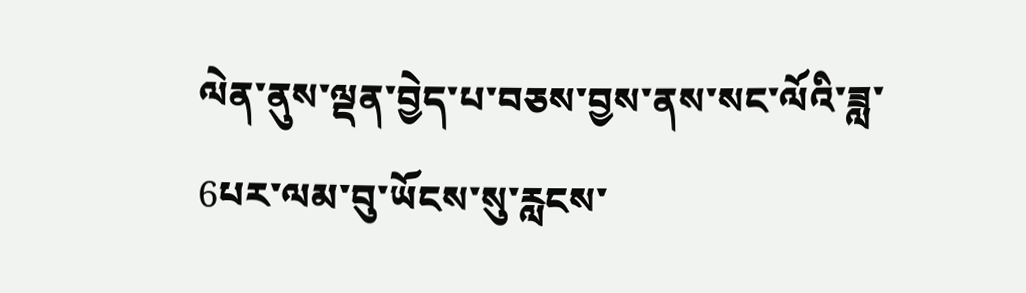ལེན་ནུས་ལྡན་བྱེད་པ་བཅས་བྱས་ནས་སང་ལོའི་ཟླ་6པར་ལམ་བུ་ཡོངས་སུ་རླངས་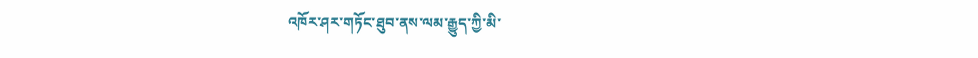འཁོར་ཤར་གཏོང་ཐུབ་ནས་ལམ་རྒྱུད་ཀྱི་མི་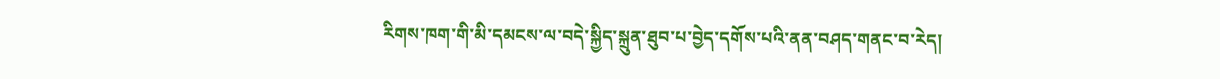རིགས་ཁག་གི་མི་དམངས་ལ་བདེ་སྐྱིད་སྐྲུན་ཐུབ་པ་བྱེད་དགོས་པའི་ནན་བཤད་གནང་བ་རེད།